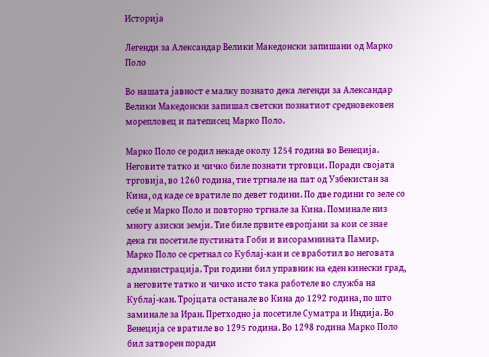Историја

Легенди за Александар Велики Македонски запишани од Марко Поло

Во нашата јавност е малку познато дека легенди за Александар Велики Македонски запишал светски познатиот средновековен морепловец и патеписец Марко Поло.

Марко Поло се родил некаде околу 1254 година во Венеција. Неговите татко и чичко биле познати трговци. Поради својата трговија, во 1260 година, тие тргнале на пат од Узбекистан за Кина, од каде се вратиле по девет години. По две години го зеле со себе и Марко Поло и повторно тргнале за Кина. Поминале низ многу азиски земји. Тие биле првите европјани за кои се знае дека ги посетиле пустината Гоби и висорамнината Памир. Марко Поло се сретнал со Кублај-кан и се вработил во неговата администрација. Три години бил управник на еден кинески град, а неговите татко и чичко исто така работеле во служба на Кублај-кан. Тројцата останале во Кина до 1292 година, по што заминале за Иран. Претходно ја посетиле Суматра и Индија. Во Венеција се вратиле во 1295 година. Во 1298 година Марко Поло бил затворен поради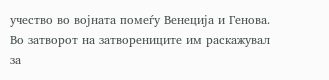учество во војната помеѓу Венеција и Генова. Во затворот на затворениците им раскажувал за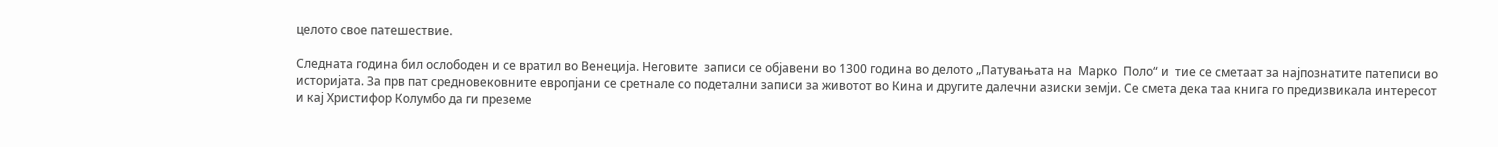целото свое патешествие.

Следната година бил ослободен и се вратил во Венеција. Неговите  записи се објавени во 1300 година во делото „Патувањата на  Марко  Поло“ и  тие се сметаат за најпознатите патеписи во историјата. За прв пат средновековните европјани се сретнале со подетални записи за животот во Кина и другите далечни азиски земји. Се смета дека таа книга го предизвикала интересот и кај Христифор Колумбо да ги преземе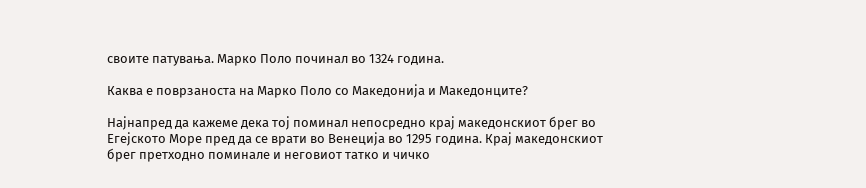своите патувања. Марко Поло починал во 1324 година.

Каква е поврзаноста на Марко Поло со Македонија и Македонците?

Најнапред да кажеме дека тој поминал непосредно крај македонскиот брег во Егејското Море пред да се врати во Венеција во 1295 година. Крај македонскиот брег претходно поминале и неговиот татко и чичко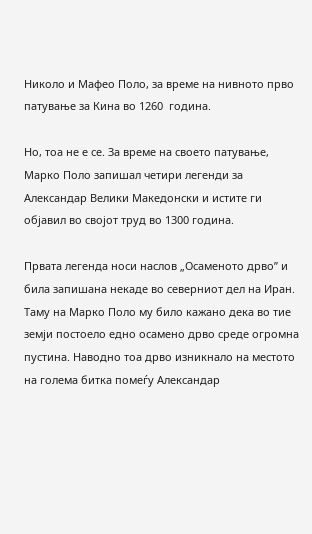Николо и Мафео Поло, за време на нивното прво патување за Кина во 1260  година.

Но, тоа не е се. За време на своето патување, Марко Поло запишал четири легенди за Александар Велики Македонски и истите ги објавил во својот труд во 1300 година.

Првата легенда носи наслов „Осаменото дрво” и била запишана некаде во северниот дел на Иран. Таму на Марко Поло му било кажано дека во тие земји постоело едно осамено дрво среде огромна пустина. Наводно тоа дрво изникнало на местото на голема битка помеѓу Александар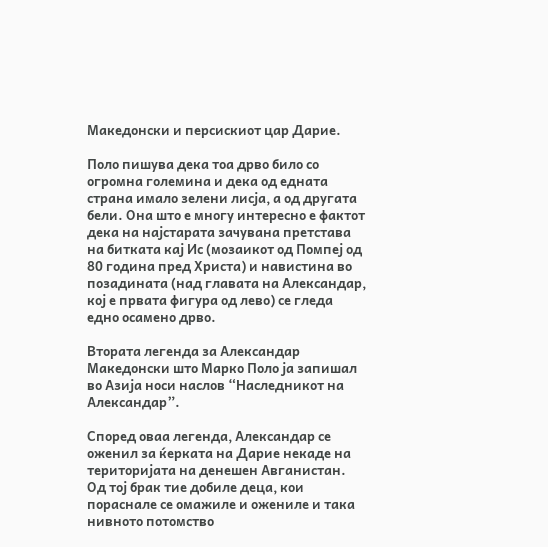Македонски и персискиот цар Дарие.

Поло пишува дека тоа дрво било со огромна големина и дека од едната страна имало зелени лисја, а од другата бели. Она што е многу интересно е фактот дека на најстарата зачувана претстава на битката кај Ис (мозаикот од Помпеј од 80 година пред Христа) и навистина во позадината (над главата на Александар, кој е првата фигура од лево) се гледа едно осамено дрво.

Втората легенда за Александар Македонски што Марко Поло ја запишал во Азија носи наслов “Наследникот на Александар”.

Според оваа легенда, Александар се оженил за ќерката на Дарие некаде на територијата на денешен Авганистан. Од тој брак тие добиле деца, кои пораснале се омажиле и ожениле и така нивното потомство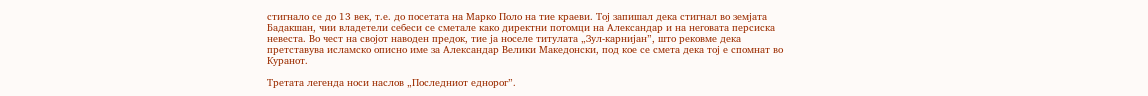стигнало се до 13 век, т.е. до посетата на Марко Поло на тие краеви. Тој запишал дека стигнал во земјата Бадакшан, чии владетели себеси се сметале како директни потомци на Александар и на неговата персиска невеста. Во чест на својот наводен предок, тие ја носеле титулата „Зул-карнијан”, што рековме дека претставува исламско описно име за Александар Велики Македонски, под кое се смета дека тој е спомнат во Куранот.

Третата легенда носи наслов „Последниот еднорог”.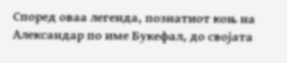Според оваа легенда, познатиот коњ на Александар по име Букефал, до својата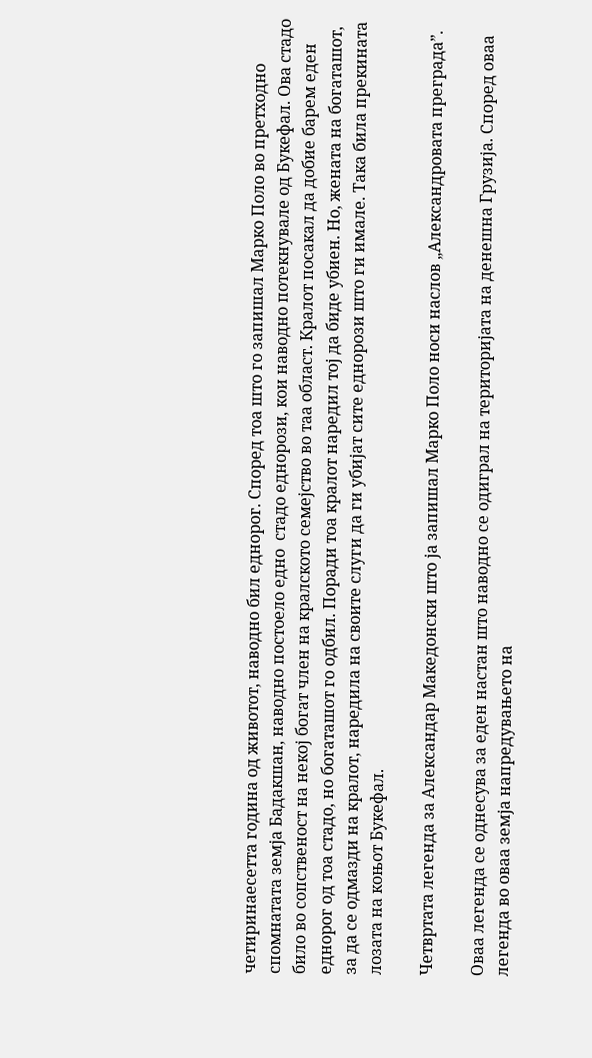четиринаесетта година од животот, наводно бил еднорог. Според тоа што го запишал Марко Поло во претходно спомнатата земја Бадакшан, наводно постоело едно  стадо еднорози, кои наводно потекнувале од Букефал. Ова стадо било во сопственост на некој богат член на кралското семејство во таа област. Кралот посакал да добие барем еден еднорог од тоа стадо, но богаташот го одбил. Поради тоа кралот наредил тој да биде убиен. Но, жената на богаташот, за да се одмазди на кралот, наредила на своите слуги да ги убијат сите еднорози што ги имале. Така била прекината лозата на коњот Букефал.

Четвртата легенда за Александар Македонски што ја запишал Марко Поло носи наслов „Александровата преграда”.

Оваа легенда се однесува за еден настан што наводно се одиграл на територијата на денешна Грузија. Според оваа легенда во оваа земја напредувањето на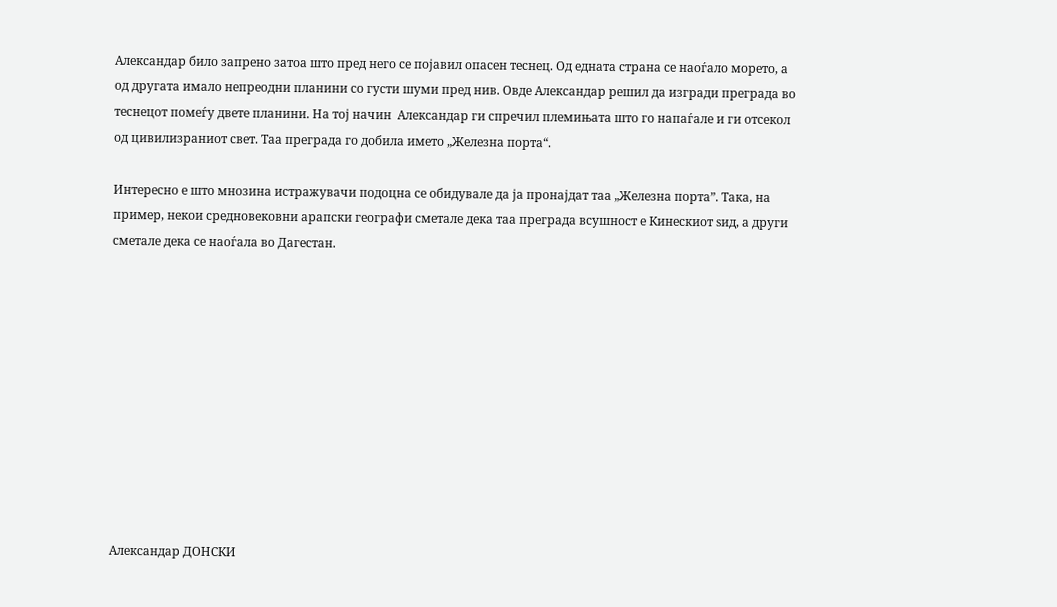Александар било запрено затоа што пред него се појавил опасен теснец. Од едната страна се наоѓало морето, а од другата имало непреодни планини со густи шуми пред нив. Овде Александар решил да изгради преграда во теснецот помеѓу двете планини. На тој начин  Александар ги спречил племињата што го напаѓале и ги отсекол од цивилизраниот свет. Таа преграда го добила името „Железна порта“.

Интересно е што мнозина истражувачи подоцна се обидувале да ја пронајдат таа „Железна порта”. Така, на пример, некои средновековни арапски географи сметале дека таа преграда всушност е Кинескиот ѕид, а други сметале дека се наоѓала во Дагестан.











Александар ДОНСКИ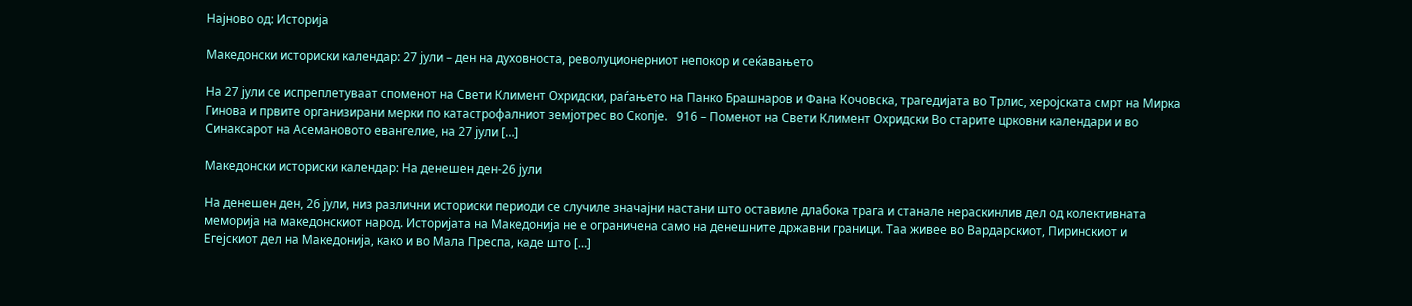Најново од: Историја

Македонски историски календар: 27 јули – ден на духовноста, револуционерниот непокор и сеќавањето

На 27 јули се испреплетуваат споменот на Свети Климент Охридски, раѓањето на Панко Брашнаров и Фана Кочовска, трагедијата во Трлис, херојската смрт на Мирка Гинова и првите организирани мерки по катастрофалниот земјотрес во Скопје.   916 – Поменот на Свети Климент Охридски Во старите црковни календари и во Синаксарот на Асемановото евангелие, на 27 јули […]

Македонски историски календар: На денешен ден-26 јули

На денешен ден, 26 јули, низ различни историски периоди се случиле значајни настани што оставиле длабока трага и станале нераскинлив дел од колективната меморија на македонскиот народ. Историјата на Македонија не е ограничена само на денешните државни граници. Таа живее во Вардарскиот, Пиринскиот и Егејскиот дел на Македонија, како и во Мала Преспа, каде што […]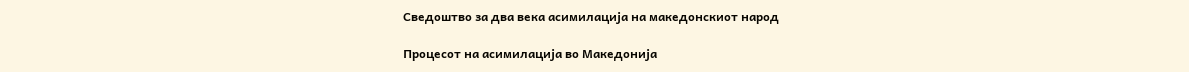Сведоштво за два века асимилација на македонскиот народ

Процесот на асимилација во Македонија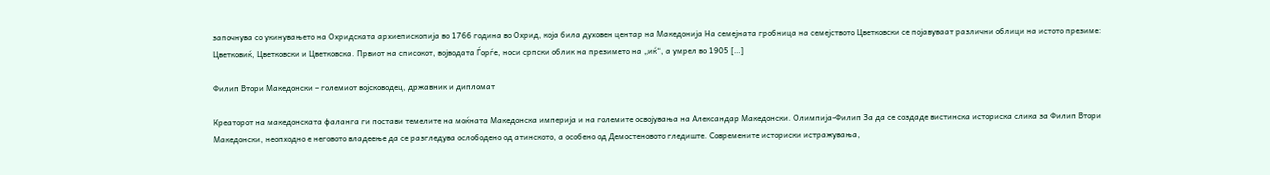започнува со укинувањето на Охридската архиепископија во 1766 година во Охрид, која била духовен центар на Македонија На семејната гробница на семејството Цветковски се појавуваат различни облици на истото презиме: Цветковиќ, Цветковски и Цветковска. Првиот на списокот, војводата Ѓорѓе, носи српски облик на презимето на „иќ“, а умрел во 1905 […]

Филип Втори Македонски – големиот војсководец, државник и дипломат

Креаторот на македонската фаланга ги постави темелите на моќната Македонска империја и на големите освојувања на Александар Македонски. Олимпија-Филип За да се создаде вистинска историска слика за Филип Втори Македонски, неопходно е неговото владеење да се разгледува ослободено од атинското, а особено од Демостеновото гледиште. Современите историски истражувања,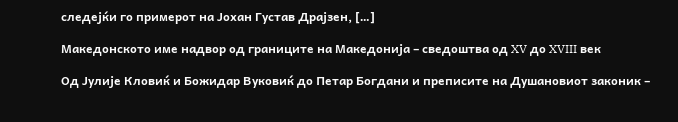следејќи го примерот на Јохан Густав Драјзен, […]

Македонското име надвор од границите на Македонија – сведоштва од XV до XVIII век

Од Јулије Кловиќ и Божидар Вуковиќ до Петар Богдани и преписите на Душановиот законик –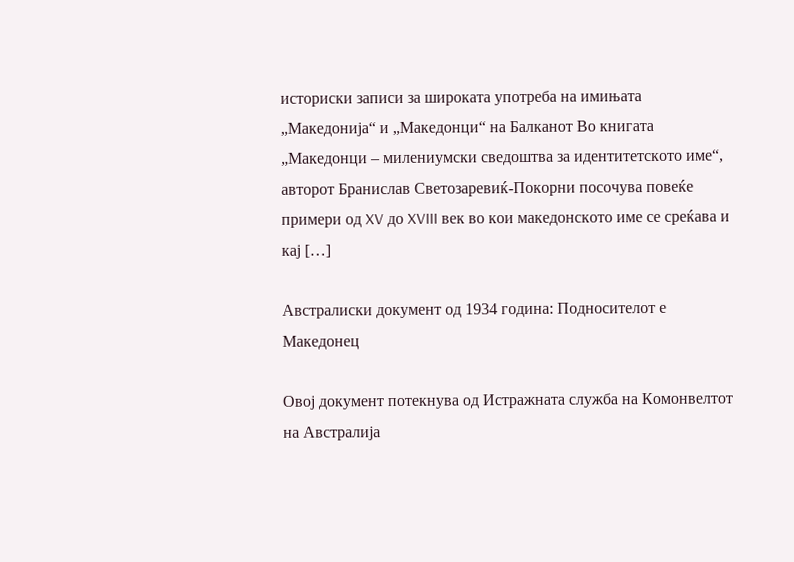историски записи за широката употреба на имињата „Македонија“ и „Македонци“ на Балканот Во книгата „Македонци – милениумски сведоштва за идентитетското име“, авторот Бранислав Светозаревиќ-Покорни посочува повеќе примери од XV до XVIII век во кои македонското име се среќава и кај […]

Австралиски документ од 1934 година: Подносителот е Македонец

Овој документ потекнува од Истражната служба на Комонвелтот на Австралија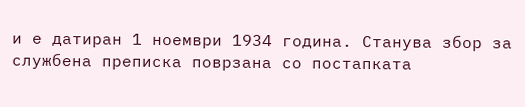и е датиран 1 ноември 1934 година. Станува збор за службена преписка поврзана со постапката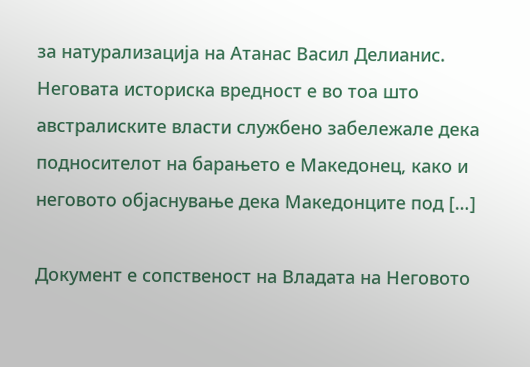за натурализација на Атанас Васил Делианис. Неговата историска вредност е во тоа што австралиските власти службено забележале дека подносителот на барањето е Македонец, како и неговото објаснување дека Македонците под […]

Документ е сопственост на Владата на Неговото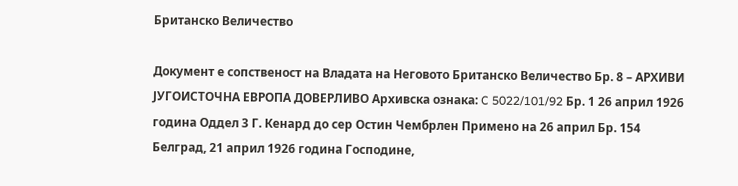Британско Величество

Документ е сопственост на Владата на Неговото Британско Величество Бр. 8 – АРХИВИ ЈУГОИСТОЧНА ЕВРОПА ДОВЕРЛИВО Архивска ознака: C 5022/101/92 Бр. 1 26 април 1926 година Оддел 3 Г. Кенард до сер Остин Чембрлен Примено на 26 април Бр. 154 Белград, 21 април 1926 година Господине,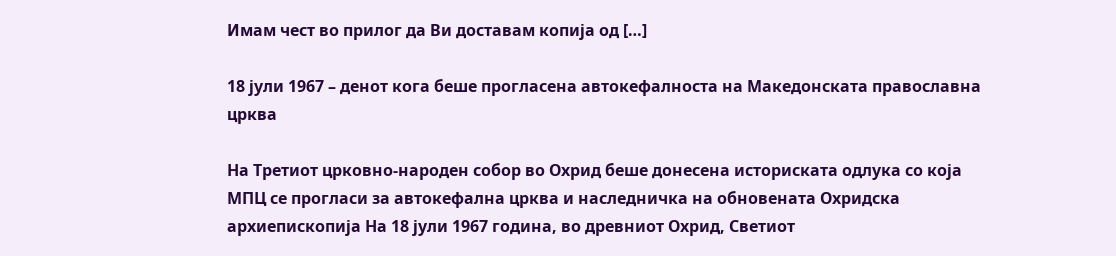Имам чест во прилог да Ви доставам копија од […]

18 јули 1967 – денот кога беше прогласена автокефалноста на Македонската православна црква

На Третиот црковно-народен собор во Охрид беше донесена историската одлука со која МПЦ се прогласи за автокефална црква и наследничка на обновената Охридска архиепископија На 18 јули 1967 година, во древниот Охрид, Светиот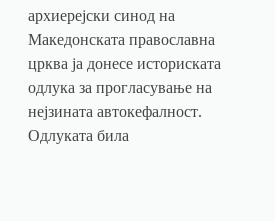архиерејски синод на Македонската православна црква ја донесе историската одлука за прогласување на нејзината автокефалност. Одлуката била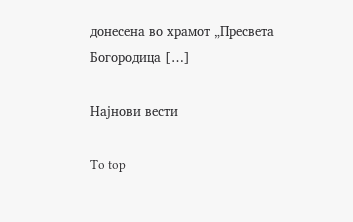донесена во храмот „Пресвета Богородица […]

Најнови вести

To top